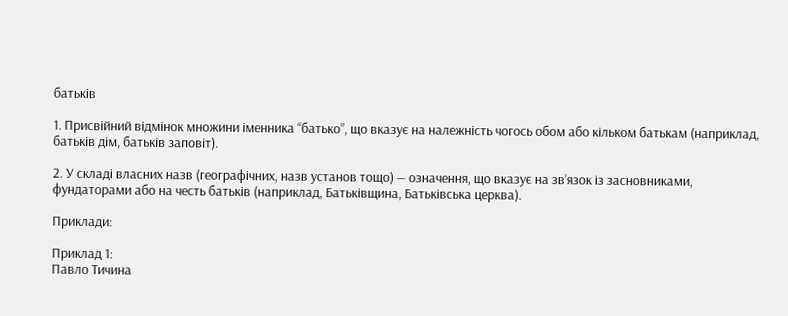батьків

1. Присвійний відмінок множини іменника “батько”, що вказує на належність чогось обом або кільком батькам (наприклад, батьків дім, батьків заповіт).

2. У складі власних назв (географічних, назв установ тощо) — означення, що вказує на зв’язок із засновниками, фундаторами або на честь батьків (наприклад, Батьківщина, Батьківська церква).

Приклади:

Приклад 1:
Павло Тичина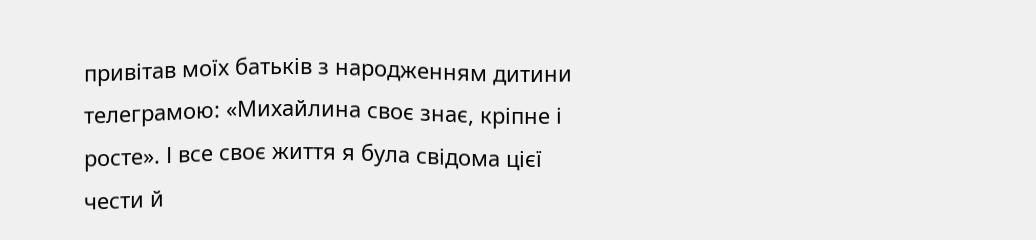привітав моїх батьків з народженням дитини телеграмою: «Михайлина своє знає, кріпне і росте». І все своє життя я була свідома цієї чести й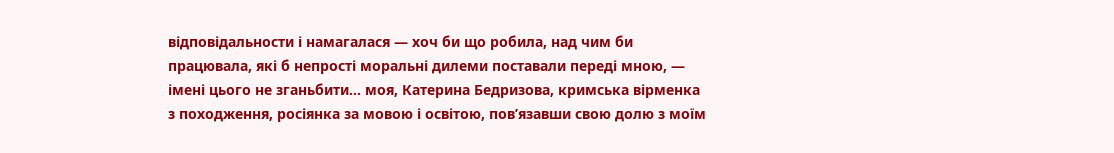відповідальности і намагалася — хоч би що робила, над чим би працювала, які б непрості моральні дилеми поставали переді мною, — імені цього не зганьбити… моя, Катерина Бедризова, кримська вірменка з походження, росіянка за мовою і освітою, пов’язавши свою долю з моїм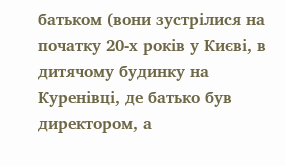батьком (вони зустрілися на початку 20-х років у Києві, в дитячому будинку на Куренівці, де батько був директором, а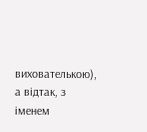вихователькою), а відтак, з іменем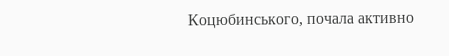Коцюбинського, почала активно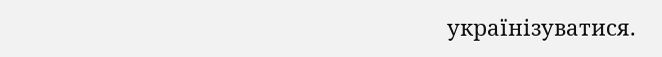українізуватися.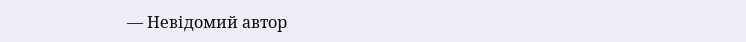— Невідомий автор